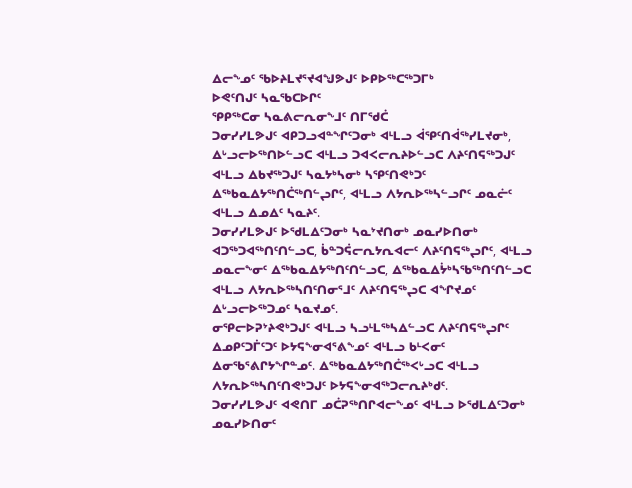ᐃᓕᖕᓄᑦ ᖃᐅᔨᒪᔪᕐᔪᐊᖑᕗᒍᑦ ᐅᑭᐅᖅᑕᖅᑐᒥᒃ
ᐅᕙᑦᑎᒍᑦ ᓴᓇᖃᑕᐅᒋᑦ
ᕿᑭᖅᑕᓂ ᓴᓇᕕᓕᕆᓂᖕᒧᑦ ᑎᒥᖁᑖ
ᑐᓂᓯᓯᒪᕗᒍᑦ ᐊᑭᑐᓗᐊᓐᖏᑦᑐᓂᒃ ᐊᒻᒪᓗ ᐋᕿᑦᑎᐋᖅᓯᒪᔪᓂᒃ, ᐃᒡᓗᓕᐅᖅᑎᐅᓪᓗᑕ ᐊᒻᒪᓗ ᑐᐊᐸᓕᕆᔨᐅᓪᓗᑕ ᐱᔨᑦᑎᕋᖅᑐᒍᑦ ᐊᒻᒪᓗ ᐃᑲᔪᖅᑐᒍᑦ ᓴᓇᔭᒃᓴᓂᒃ ᓴᕿᑦᑎᕙᒃᑐᑦ ᐃᖅᑲᓇᐃᔭᖅᑎᑖᖅᑎᓪᖢᒋᑦ, ᐊᒻᒪᓗ ᐱᔭᕆᐅᖅᓴᓪᓗᒋᑦ ᓄᓇᓖᑦ ᐊᒻᒪᓗ ᐃᓄᐃᑦ ᓴᓇᔨᑦ.
ᑐᓂᓯᓯᒪᕗᒍᑦ ᐅᖁᒪᐃᑦᑐᓂᒃ ᓴᓇᔾᔪᑎᓂᒃ ᓄᓇᓯᐅᑎᓂᒃ ᐊᑐᖅᑐᐊᖅᑎᑦᑎᓪᓗᑕ, ᑳᓐᑐᕌᓕᕆᔭᕆᐊᓕᑦ ᐱᔨᑦᑎᕋᖅᖢᒋᑦ, ᐊᒻᒪᓗ ᓄᓇᓕᖕᓂᑦ ᐃᖅᑲᓇᐃᔭᖅᑎᑦᑎᓪᓗᑕ, ᐃᖅᑲᓇᐃᔮᒃᓴᖃᖅᑎᑦᑎᓪᓗᑕ ᐊᒻᒪᓗ ᐱᔭᕆᐅᖅᓴᑎᑦᑎᓂᕐᒧᑦ ᐱᔨᑦᑎᕋᖅᖢᑕ ᐊᖏᔪᓄᑦ ᐃᒡᓗᓕᐅᖅᑐᓄᑦ ᓴᓇᔪᓄᑦ.
ᓂᕿᓕᐅᕈᔾᔨᕙᒃᑐᒍᑦ ᐊᒻᒪᓗ ᓴᓗᒻᒪᖅᓴᐃᓪᓗᑕ ᐱᔨᑦᑎᕋᖅᖢᒋᑦ ᐃᓄᑭᑦᑐᒦᑦᑐᑦ ᐅᔭᕋᖕᓂᐊᕐᕕᖕᓄᑦ ᐊᒻᒪᓗ ᑲᒻᐸᓂᑦ ᐃᓂᖃᕐᕕᒋᔭᖏᓐᓄᑦ. ᐃᖅᑲᓇᐃᔭᖅᑎᑖᖅᐸᒡᓗᑕ ᐊᒻᒪᓗ ᐱᔭᕆᐅᖅᓴᑎᑦᑎᕙᒃᑐᒍᑦ ᐅᔭᕋᖕᓂᐊᖅᑐᓕᕆᔨᒃᑯᑦ.
ᑐᓂᓯᓯᒪᕗᒍᑦ ᐊᕙᑎᒥ ᓄᑖᕈᖅᑎᒋᐊᓕᖕᓄᑦ ᐊᒻᒪᓗ ᐅᖁᒪᐃᑦᑐᓂᒃ ᓄᓇᓯᐅᑎᓂᑦ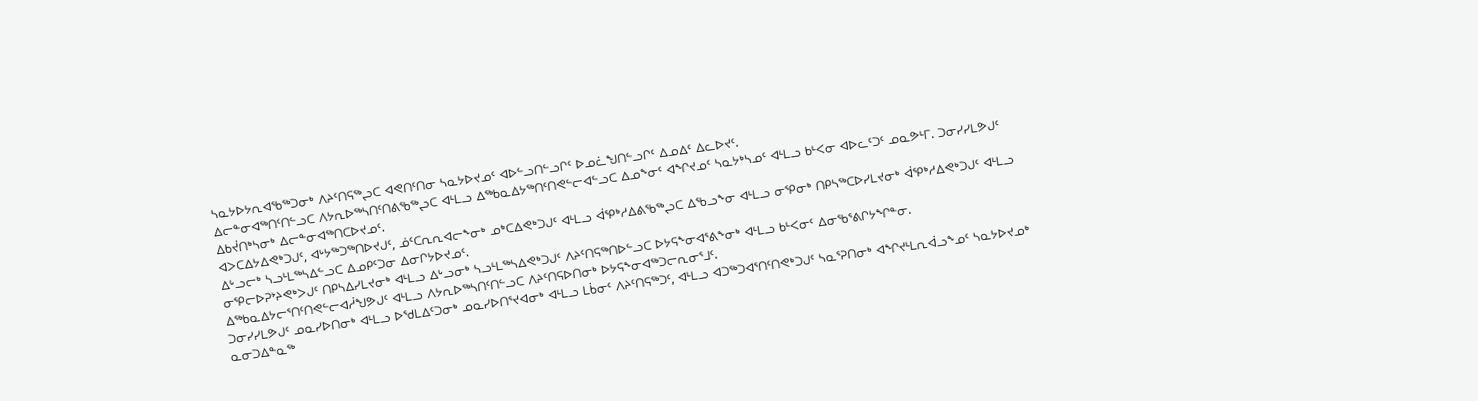ᓴᓇᔭᐅᔭᕆᐊᖃᖅᑐᓂᒃ ᐱᔨᑦᑎᕋᖅᖢᑕ ᐊᕙᑎᑦᑎᓂ ᓴᓇᔭᐅᔪᓄᑦ ᐊᐅᓪᓗᑎᓪᓗᒋᑦ ᐅᓄᓛᖑᑎᓪᓗᒋᑦ ᐃᓄᐃᑦ ᐃᓚᐅᔪᑦ.
ᐃᓕᓐᓂᐊᖅᑎᑦᑎᓪᓗᑕ ᐱᔭᕆᐅᖅᓴᑎᑦᑎᕕᖃᖅᖢᑕ ᐊᒻᒪᓗ ᐃᖅᑲᓇᐃᔭᖅᑎᑦᑎᕙᓪᓕᐊᓪᓗᑕ ᐃᓄᖕᓂᑦ ᐊᖏᔪᓄᑦ ᓴᓇᔭᒃᓴᓄᑦ ᐊᒻᒪᓗ ᑲᒻᐸᓂ ᐊᐅᓚᑦᑐᑦ ᓄᓇᕗᒻᒥ. ᑐᓂᓯᓯᒪᕗᒍᑦ ᐃᑲᔫᑎᒃᓴᓂᒃ ᐃᓕᓐᓂᐊᖅᑎᑕᐅᔪᓄᑦ.
ᐊᐳᑕᐃᔭᐃᕙᒃᑐᒍᑦ, ᐊᒡᔭᖅᑐᖅᑎᐅᔪᒍᑦ, ᓅᑦᑕᕆᕆᐊᓕᖕᓂᒃ ᓄᒃᑕᐃᕙᒃᑐᒍᑦ ᐊᒻᒪᓗ ᐋᕿᒃᓱᐃᕕᖃᖅᖢᑕ ᐃᖃᓗᖕᓂ ᐊᒻᒪᓗ ᓂᕿᓂᒃ ᑎᑭᓴᖅᑕᐅᓯᒪᔪᓂᒃ ᐋᕿᒃᓱᐃᕙᒃᑐᒍᑦ ᐊᒻᒪᓗ ᐃᒡᓗᓕᒃ ᓴᓗᒻᒪᖅᓴᐃᓪᓗᑕ ᐃᓄᑭᑦᑐᓂ ᐃᓂᒋᔭᐅᔪᓄᑦ.
ᓂᕿᓕᐅᕈᔾᔨᕙᒃᐳᒍᑦ ᑎᑭᓴᐃᓯᒪᔪᓂᒃ ᐊᒻᒪᓗ ᐃᒡᓗᓂᒃ ᓴᓗᒻᒪᖅᓴᐃᕙᒃᑐᒍᑦ ᐱᔨᑦᑎᕋᖅᑎᐅᓪᓗᑕ ᐅᔭᕋᖕᓂᐊᕐᕕᖕᓂᒃ ᐊᒻᒪᓗ ᑲᒻᐸᓂᑦ ᐃᓂᖃᕐᕕᒋᔭᖏᓐᓂ. ᐃᖅᑲᓇᐃᔭᓕᕐᑎᑦᑎᕙᓪᓕᐊᓲᖑᕗᒍᑦ ᐊᒻᒪᓗ ᐱᔭᕆᐅᖅᓴᑎᑦᑎᓪᓗᑕ ᐱᔨᑦᑎᕋᐅᑎᓂᒃ ᐅᔭᕋᖕᓂᐊᖅᑐᓕᕆᓂᕐᒧᑦ.
ᑐᓂᓯᓯᒪᕗᒍᑦ ᓄᓇᓯᐅᑎᓂᒃ ᐊᒻᒪᓗ ᐅᖁᒪᐃᑦᑐᓂᒃ ᓄᓇᓯᐅᑎᕐᔪᐊᓂᒃ ᐊᒻᒪᓗ ᒪᑳᓂᑦ ᐱᔨᑦᑎᕋᖅᑐᑦ, ᐊᒻᒪᓗ ᐊᑐᖅᑐᐊᕐᑎᑦᑎᕙᒃᑐᒍᑦ ᓴᓇᕐᕈᑎᓂᒃ ᐊᖏᔪᒻᒪᕆᐋᓗᖕᓄᑦ ᓴᓇᔭᐅᔪᓄᒃ ᓇᓂᑐᐃᓐᓇᖅ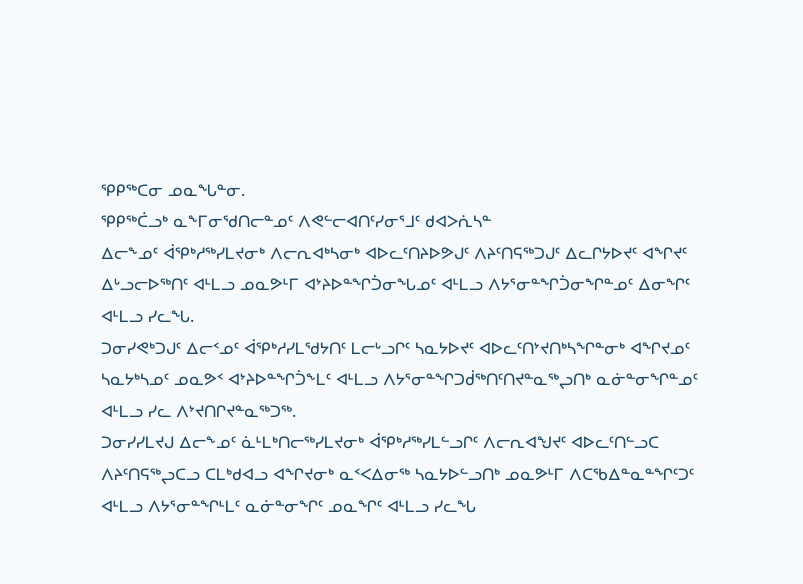ᕿᑭᖅᑕᓂ ᓄᓇᖓᓐᓂ.
ᕿᑭᖅᑖᓗᒃ ᓇᖕᒥᓂᖁᑎᓕᓐᓄᑦ ᐱᕙᓪᓕᐊᑎᑦᓯᓂᕐᒧᑦ ᑯᐊᐳᕇᓴᓐ
ᐃᓕᖕᓄᑦ ᐋᕿᒃᓱᖅᓯᒪᔪᓂᒃ ᐱᓕᕆᐊᒃᓴᓂᒃ ᐊᐅᓚᑦᑎᔨᐅᕗᒍᑦ ᐱᔨᑦᑎᕋᖅᑐᒍᑦ ᐃᓚᒋᔭᐅᔪᑦ ᐊᖏᔪᑦ ᐃᒡᓗᓕᐅᖅᑎᑦ ᐊᒻᒪᓗ ᓄᓇᕗᒻᒥ ᐊᔾᔨᐅᓐᖏᑑᓂᖓᓄᑦ ᐊᒻᒪᓗ ᐱᔭᕐᓂᓐᖏᑑᓂᖏᓐᓄᑦ ᐃᓂᖏᑦ ᐊᒻᒪᓗ ᓯᓚᖓ.
ᑐᓂᓯᕙᒃᑐᒍᑦ ᐃᓕᑉᓄᑦ ᐋᕿᒃᓱᓯᒪᖁᔭᑎᑦ ᒪᓕᒡᓗᒋᑦ ᓴᓇᔭᐅᔪᑦ ᐊᐅᓚᑦᑎᔾᔪᑎᒃᓴᖏᓐᓂᒃ ᐊᖏᔪᓄᑦ ᓴᓇᔭᒃᓴᓄᑦ ᓄᓇᕗᑉ ᐊᔾᔨᐅᓐᖏᑑᖕᒪᑦ ᐊᒻᒪᓗ ᐱᔭᕐᓂᓐᖏᑐᑰᖅᑎᑦᑎᔪᓐᓇᖅᖢᑎᒃ ᓇᓃᓐᓂᖏᓐᓄᑦ ᐊᒻᒪᓗ ᓯᓚ ᐱᔾᔪᑎᒋᔪᓐᓇᖅᑐᖅ.
ᑐᓂᓯᓯᒪᔪᒍ ᐃᓕᖕᓄᑦ ᓈᒻᒪᒃᑎᓕᖅᓯᒪᔪᓂᒃ ᐋᕿᒃᓱᖅᓯᒪᓪᓗᒋᑦ ᐱᓕᕆᐊᖑᔪᑦ ᐊᐅᓚᑦᑎᓪᓗᑕ ᐱᔨᑦᑎᕋᖅᖢᑕᓗ ᑕᒪᒃᑯᐊᓗ ᐊᖏᔪᓂᒃ ᓇᑉᐸᐃᓂᖅ ᓴᓇᔭᐅᓪᓗᑎᒃ ᓄᓇᕗᒻᒥ ᐱᑕᖃᐃᓐᓇᓐᖏᑦᑐᑦ ᐊᒻᒪᓗ ᐱᔭᕐᓂᓐᖏᒻᒪᑦ ᓇᓃᓐᓂᖏᑦ ᓄᓇᖏᑦ ᐊᒻᒪᓗ ᓯᓚᖓ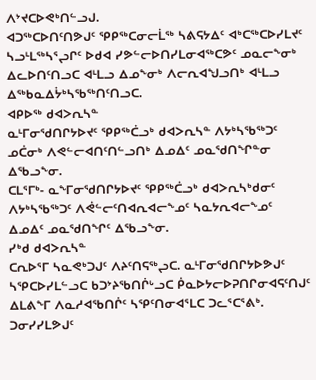ᐱᔾᔪᑕᐅᕙᒃᑎᓪᓗᒍ.
ᐊᑐᖅᑕᐅᑎᑦᑎᕗᒍᑦ ᕿᑭᖅᑕᓂᓕᒫᖅ ᓴᕕᕋᔭᐃᑦ ᐊᒃᑕᖅᑕᐅᓯᒪᔪᑦ ᓴᓗᒻᒪᖅᓴᕐᖢᒋᑦ ᐅᑯᐊ ᓯᕗᓪᓕᐅᑎᓯᒪᓂᐊᖅᑕᕗᑦ ᓄᓇᓕᖕᓂᒃ ᐃᓚᐅᑎᑦᑎᓗᑕ ᐊᒻᒪᓗ ᐃᓄᖕᓂᒃ ᐱᓕᕆᐊᖑᓗᑎᒃ ᐊᒻᒪᓗ ᐃᖅᑲᓇᐃᔮᒃᓴᖃᖅᑎᑦᑎᓗᑕ.
ᐊᑭᐅᖅ ᑯᐊᐳᕆᓴᓐ
ᓇᒻᒥᓂᖁᑎᒋᔭᐅᔪᑦ ᕿᑭᖅᑖᓗᒃ ᑯᐊᐳᕆᓴᓐ ᐱᔭᒃᓴᖃᖅᑐᑦ ᓄᑖᓂᒃ ᐱᕙᓪᓕᐊᑎᑦᑎᓪᓗᑎᒃ ᐃᓄᐃᑦ ᓄᓇᖁᑎᖏᓐᓂ ᐃᖃᓗᖕᓂ.
ᑕᒪᕐᒥᒃ- ᓇᖕᒥᓂᖁᑎᒋᔭᐅᔪᑦ ᕿᑭᖅᑖᓗᒃ ᑯᐊᐳᕆᓴᒃᑯᓂᑦ ᐱᔭᒃᓴᖃᖅᑐᑦ ᐱᕚᓪᓕᑦᑎᐊᕆᐊᓕᖕᓄᑦ ᓴᓇᔭᕆᐊᓕᖕᓄᑦ ᐃᓄᐃᑦ ᓄᓇᖁᑎᖏᑦ ᐃᖃᓗᖕᓂ.
ᓯᒃᑯ ᑯᐊᐳᕆᓴᓐ
ᑕᕆᐅᕐᒥ ᓴᓇᕙᒃᑐᒍᑦ ᐱᔨᑦᑎᕋᖅᖢᑕ. ᓇᒻᒥᓂᖁᑎᒋᔭᐅᕗᒍᑦ ᓴᕿᑕᐅᓯᒪᓪᓗᑕ ᑲᑐᔾᔨᖃᑎᒌᒡᓗᑕ ᑮᓇᐅᔭᓕᐅᕈᑎᒋᓂᐊᕋᑦᑎᒍᑦ ᐃᒪᕕᖕᒥ ᐱᓇᓱᐊᖃᑎᒌᑦ ᓴᕿᑦᑎᓂᐊᕐᒪᑕ ᑐᓚᕐᑕᕐᕕᒃ.
ᑐᓂᓯᓯᒪᕗᒍᑦ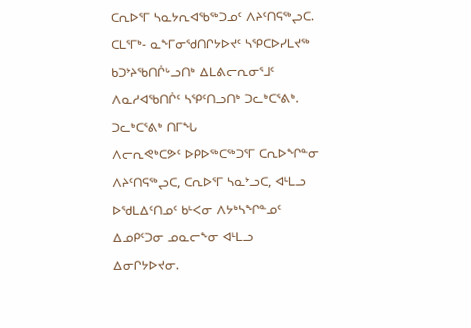ᑕᕆᐅᕐᒥ ᓴᓇᔭᕆᐊᖃᖅᑐᓄᑦ ᐱᔨᑦᑎᕋᖅᖢᑕ. ᑕᒪᕐᒥᒃ- ᓇᖕᒥᓂᖁᑎᒋᔭᐅᔪᑦ ᓴᕿᑕᐅᓯᒪᔪᖅ ᑲᑐᔾᔨᖃᑎᒌᒡᓗᑎᒃ ᐃᒪᕕᓕᕆᓂᕐᒧᑦ ᐱᓇᓱᐊᖃᑎᒌᑦ ᓴᕿᑦᑎᓗᑎᒃ ᑐᓚᒃᑕᕐᕕᒃ.
ᑐᓚᒃᑕᕐᕕᒃ ᑎᒥᖓ
ᐱᓕᕆᕙᒃᑕᕗᑦ ᐅᑭᐅᖅᑕᖅᑐᕐᒥ ᑕᕆᐅᖏᓐᓂ ᐱᔨᑦᑎᕋᖅᖢᑕ, ᑕᕆᐅᕐᒥ ᓴᓇᔾᓗᑕ, ᐊᒻᒪᓗ ᐅᖁᒪᐃᑦᑎᓄᑦ ᑲᒻᐸᓂ ᐱᔭᒃᓴᖏᓐᓄᑦ ᐃᓄᑭᑦᑐᓂ ᓄᓇᓕᖕᓂ ᐊᒻᒪᓗ ᐃᓂᒋᔭᐅᔪᓂ.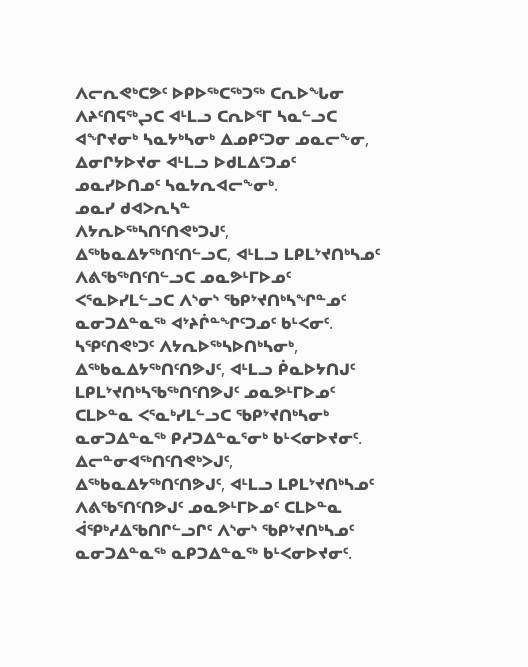ᐱᓕᕆᕙᒃᑕᕗᑦ ᐅᑭᐅᖅᑕᖅᑐᖅ ᑕᕆᐅᖓᓂ ᐱᔨᑦᑎᕋᖅᖢᑕ ᐊᒻᒪᓗ ᑕᕆᐅᕐᒥ ᓴᓇᓪᓗᑕ ᐊᖏᔪᓂᒃ ᓴᓇᔭᒃᓴᓂᒃ ᐃᓄᑭᑦᑐᓂ ᓄᓇᓕᖕᓂ, ᐃᓂᒋᔭᐅᔪᓂ ᐊᒻᒪᓗ ᐅᑯᒪᐃᑦᑐᓄᑦ ᓄᓇᓯᐅᑎᓄᑦ ᓴᓇᔭᕆᐊᓕᖕᓂᒃ.
ᓄᓇᓯ ᑯᐊᐳᕆᓴᓐ
ᐱᔭᕆᐅᖅᓴᑎᑦᑎᕙᒃᑐᒍᑦ, ᐃᖅᑲᓇᐃᔭᖅᑎᑦᑎᓪᓗᑕ, ᐊᒻᒪᓗ ᒪᑭᒪᔾᔪᑎᒃᓴᓄᑦ ᐱᕕᖃᖅᑎᑦᑎᓪᓗᑕ ᓄᓇᕗᒻᒥᐅᓄᑦ ᐸᕐᓇᐅᓯᒪᓪᓗᑕ ᐱᔅᓂᔅ ᖃᑭᔾᔪᑎᒃᓴᖏᓐᓄᑦ ᓇᓂᑐᐃᓐᓇᖅ ᐊᔾᔨᒌᓐᖏᑦᑐᓄᑦ ᑲᒻᐸᓂᑦ.
ᓴᕿᑦᑎᕙᒃᑐᑦ ᐱᔭᕆᐅᖅᓴᐅᑎᒃᓴᓂᒃ, ᐃᖅᑲᓇᐃᔭᖅᑎᑦᑎᕗᒍᑦ, ᐊᒻᒪᓗ ᑮᓇᐅᔭᑎᒍᑦ ᒪᑭᒪᔾᔪᑎᒃᓴᖃᖅᑎᑦᑎᕗᒍᑦ ᓄᓇᕗᒻᒥᐅᓄᑦ ᑕᒪᐅᓐᓇ ᐸᕐᓇᒃᓯᒪᓪᓗᑕ ᖃᑭᔾᔪᑎᒃᓴᓂᒃ ᓇᓂᑐᐃᓐᓇᖅ ᑭᓱᑐᐃᓐᓇᕐᓂᒃ ᑲᒻᐸᓂᐅᔪᓂᑦ.
ᐃᓕᓐᓂᐊᖅᑎᑦᑎᕙᒃᐳᒍᑦ, ᐃᖅᑲᓇᐃᔭᖅᑎᑦᑎᕗᒍᑦ, ᐊᒻᒪᓗ ᒪᑭᒪᔾᔪᑎᒃᓴᓄᑦ ᐱᕕᖃᕐᑎᑦᑎᕗᒍᑦ ᓄᓇᕗᒻᒥᐅᓄᑦ ᑕᒪᐅᓐᓇ ᐋᕿᒃᓱᐃᖃᑎᒋᓪᓗᒋᑦ ᐱᔅᓂᔅ ᖃᑭᔾᔪᑎᒃᓴᓄᑦ ᓇᓂᑐᐃᓐᓇᖅ ᓇᑭᑐᐃᓐᓇᖅ ᑲᒻᐸᓂᐅᔪᓂᑦ.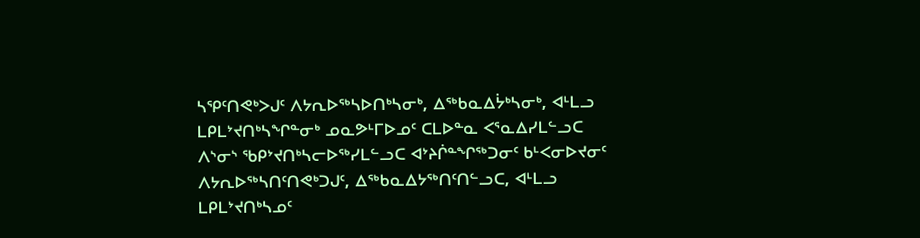ᓴᕿᑦᑎᕙᒃᐳᒍᑦ ᐱᔭᕆᐅᖅᓴᐅᑎᒃᓴᓂᒃ, ᐃᖅᑲᓇᐃᔮᒃᓴᓂᒃ, ᐊᒻᒪᓗ ᒪᑭᒪᔾᔪᑎᒃᓴᖏᓐᓂᒃ ᓄᓇᕗᒻᒥᐅᓄᑦ ᑕᒪᐅᓐᓇ ᐸᕐᓇᐃᓯᒪᓪᓗᑕ ᐱᔅᓂᔅ ᖃᑭᔾᔪᑎᒃᓴᓕᐅᖅᓯᒪᓪᓗᑕ ᐊᔾᔨᒌᓐᖏᖅᑐᓂᑦ ᑲᒻᐸᓂᐅᔪᓂᑦ
ᐱᔭᕆᐅᖅᓴᑎᑦᑎᕙᒃᑐᒍᑦ, ᐃᖅᑲᓇᐃᔭᖅᑎᑦᑎᓪᓗᑕ, ᐊᒻᒪᓗ ᒪᑭᒪᔾᔪᑎᒃᓴᓄᑦ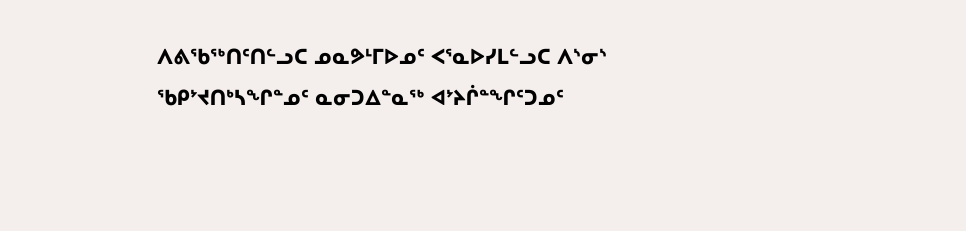ᐱᕕᖃᖅᑎᑦᑎᓪᓗᑕ ᓄᓇᕗᒻᒥᐅᓄᑦ ᐸᕐᓇᐅᓯᒪᓪᓗᑕ ᐱᔅᓂᔅ ᖃᑭᔾᔪᑎᒃᓴᖏᓐᓄᑦ ᓇᓂᑐᐃᓐᓇᖅ ᐊᔾᔨᒌᓐᖏᑦᑐᓄᑦ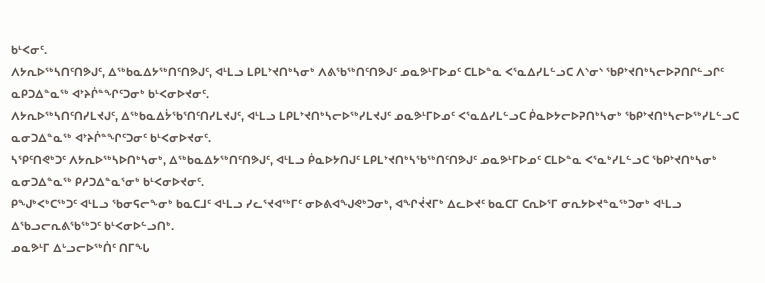ᑲᒻᐸᓂᑦ.
ᐱᔭᕆᐅᖅᓴᑎᑦᑎᕗᒍᑦ, ᐃᖅᑲᓇᐃᔭᖅᑎᑦᑎᕗᒍᑦ, ᐊᒻᒪᓗ ᒪᑭᒪᔾᔪᑎᒃᓴᓂᒃ ᐱᕕᖃᖅᑎᑦᑎᕗᒍᑦ ᓄᓇᕗᒻᒥᐅᓄᑦ ᑕᒪᐅᓐᓇ ᐸᕐᓇᐃᓯᒪᓪᓗᑕ ᐱᔅᓂᔅ ᖃᑭᔾᔪᑎᒃᓴᓕᐅᕈᑎᒋᓪᓗᒋᑦ ᓇᑭᑐᐃᓐᓇᖅ ᐊᔾᔨᒌᓐᖏᑦᑐᓂᒃ ᑲᒻᐸᓂᐅᔪᓂᑦ.
ᐱᔭᕆᐅᖅᓴᑎᑦᑎᓯᒪᔪᒍᑦ, ᐃᖅᑲᓇᐃᔮᖃᕐᑎᑦᑎᓯᒪᔪᒍᑦ, ᐊᒻᒪᓗ ᒪᑭᒪᔾᔪᑎᒃᓴᓕᐅᖅᓯᒪᔪᒍᑦ ᓄᓇᕗᒻᒥᐅᓄᑦ ᐸᕐᓇᐃᓯᒪᓪᓗᑕ ᑮᓇᐅᔭᓕᐅᕈᑎᒃᓴᓂᒃ ᖃᑭᔾᔪᑎᒃᓴᓕᐅᖅᓯᒪᓪᓗᑕ ᓇᓂᑐᐃᓐᓇᖅ ᐊᔾᔨᒌᓐᖏᑦᑐᓂᑦ ᑲᒻᐸᓂᐅᔪᓂᑦ.
ᓴᕿᑦᑎᕙᒃᑐᑦ ᐱᔭᕆᐅᖅᓴᐅᑎᒃᓴᓂᒃ, ᐃᖅᑲᓇᐃᔭᖅᑎᑦᑎᕗᒍᑦ, ᐊᒻᒪᓗ ᑮᓇᐅᔭᑎᒍᑦ ᒪᑭᒪᔾᔪᑎᒃᓴᖃᖅᑎᑦᑎᕗᒍᑦ ᓄᓇᕗᒻᒥᐅᓄᑦ ᑕᒪᐅᓐᓇ ᐸᕐᓇᒃᓯᒪᓪᓗᑕ ᖃᑭᔾᔪᑎᒃᓴᓂᒃ ᓇᓂᑐᐃᓐᓇᖅ ᑭᓱᑐᐃᓐᓇᕐᓂᒃ ᑲᒻᐸᓂᐅᔪᓂᑦ.
ᑭᖑᒃᐸᒃᑕᖅᑐᑦ ᐊᒻᒪᓗ ᖃᓂᕋᓕᖕᓂᒃ ᑲᓇᑕᒧᑦ ᐊᒻᒪᓗ ᓯᓚᕐᔪᐊᖅᒥᑦ ᓂᐅᕕᐊᖑᕙᒃᑐᓂᒃ, ᐊᖏᔫᔪᒥᒃ ᐃᓚᐅᔪᑦ ᑲᓇᑕᒥ ᑕᕆᐅᕐᒥ ᓂᕆᔭᐅᔪᓐᓇᖅᑐᓂᒃ ᐊᒻᒪᓗ ᐃᖃᓗᓕᕆᕕᖃᖅᑐᑦ ᑲᒻᐸᓂᐅᓪᓗᑎᒃ.
ᓄᓇᕗᒻᒥ ᐃᒡᓗᓕᐅᖅᑏᑦ ᑎᒥᖓ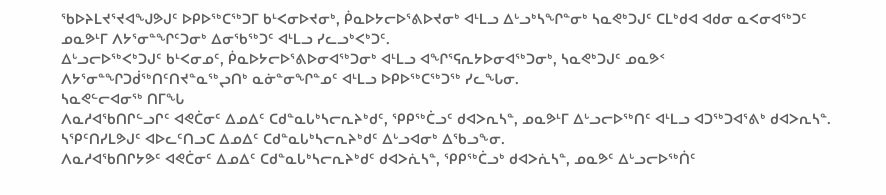ᖃᐅᔨᒪᔪᕐᔪᐊᖑᕗᒍᑦ ᐅᑭᐅᖅᑕᖅᑐᒥ ᑲᒻᐸᓂᐅᔪᓂᒃ, ᑮᓇᐅᔭᓕᐅᕐᕕᐅᔪᓂᒃ ᐊᒻᒪᓗ ᐃᒡᓗᒃᓴᖏᓐᓂᒃ ᓴᓇᕙᒃᑐᒍᑦ ᑕᒪᒃᑯᐊ ᐊᑯᓂ ᓇᐸᓂᐊᖅᑐᑦ ᓄᓇᕗᒻᒥ ᐱᔭᕐᓂᓐᖏᑦᑐᓂᒃ ᐃᓂᖃᖅᑐᑦ ᐊᒻᒪᓗ ᓯᓚᓗᒃᐸᒃᑐᑦ.
ᐃᒡᓗᓕᐅᖅᐸᒃᑐᒍᑦ ᑲᒻᐸᓂᓄᑦ, ᑮᓇᐅᔭᓕᐅᕐᕕᐅᓂᐊᖅᑐᓂᒃ ᐊᒻᒪᓗ ᐊᖏᕐᕋᕆᔭᐅᓂᐊᖅᑐᓂᒃ, ᓴᓇᕙᒃᑐᒍᑦ ᓄᓇᕗᑉ ᐱᔭᕐᓂᓐᖏᑐᑰᖅᑎᑦᑎᔪᓐᓇᖅᖢᑎᒃ ᓇᓃᓐᓂᖏᓐᓄᑦ ᐊᒻᒪᓗ ᐅᑭᐅᖅᑕᖅᑐᖅ ᓯᓚᖓᓂ.
ᓴᓇᕙᓪᓕᐊᓂᖅ ᑎᒥᖓ
ᐱᓇᓱᐊᖃᑎᒋᓪᓗᒋᑦ ᐊᕙᑖᓂᑦ ᐃᓄᐃᑦ ᑕᑯᓐᓇᒐᒃᓴᓕᕆᔨᒃᑯᑦ, ᕿᑭᖅᑖᓗᑦ ᑯᐊᐳᕆᓴᓐ, ᓄᓇᕗᒻᒥ ᐃᒡᓗᓕᐅᖅᑎᑦ ᐊᒻᒪᓗ ᐊᑐᖅᑐᐊᕐᕕᒃ ᑯᐊᐳᕆᓴᓐ. ᓴᕿᑦᑎᓯᒪᕗᒍᑦ ᐊᐅᓚᑦᑎᓗᑕ ᐃᓄᐃᑦ ᑕᑯᓐᓇᒐᒃᓴᓕᕆᔨᒃᑯᑦ ᐃᒡᓗᐊᓂᒃ ᐃᖃᓗᖕᓂ.
ᐱᓇᓱᐊᖃᑎᒋᔭᕗᑦ ᐊᕙᑖᓂᑦ ᐃᓄᐃᑦ ᑕᑯᓐᓇᒐᒃᓴᓕᕆᔨᒃᑯᑦ ᑯᐊᐳᕇᓴᓐ, ᕿᑭᖅᑖᓗᒃ ᑯᐊᐳᕇᓴᓐ, ᓄᓇᕗᑦ ᐃᒡᓗᓕᐅᖅᑏᑦ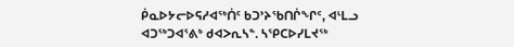ᑮᓇᐅᔭᓕᐅᕋᓱᐊᖅᑏᑦ ᑲᑐᔾᔨᖃᑎᒌᖏᑦ, ᐊᒻᒪᓗ ᐊᑐᖅᑐᐊᕐᕕᒃ ᑯᐊᐳᕆᓴᓐ. ᓴᕿᑕᐅᓯᒪᔪᖅ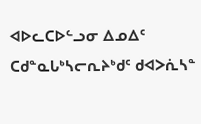ᐊᐅᓚᑕᐅᓪᓗᓂ ᐃᓄᐃᑦ ᑕᑯᓐᓇᒐᒃᓴᓕᕆᔨᒃᑯᑦ ᑯᐊᐳᕇᓴᓐ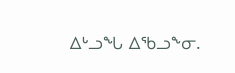ᐃᒡᓗᖓ ᐃᖃᓗᖕᓂ.